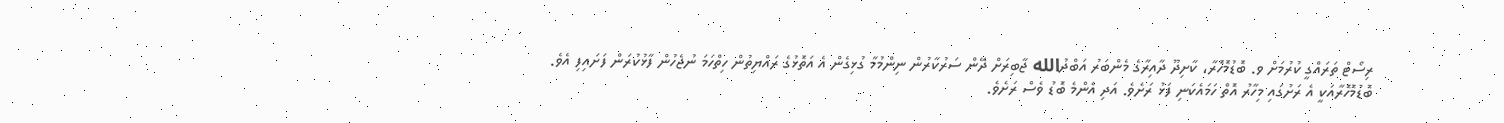ރިސޯޓް ތަރައްގީ ކުރުމަށް ވ. ބޮޑުމޮހޮރާ، ކާށިދޫ ދާއިރާގެ މެންބަރު އަބްދުالله ޖާބިރަށް ދޭން ސަރުކާރުން ނިންމުމާ ގުޅިގެން އެ އަތޮޅުގެ ރައްޔިތުން ހިތްހަމަ ނުޖެހުން ފާޅުކުރަން ފަށައިފި އެވެ. ބޮޑުމޮހޮރާއަކީ އެ ރަށުގައި މިހާރު އޮތް ހަމައެކަނި ފަޅު ރަށެވެ. އަދި އެންމެ ބޮޑު ވެސް ރަށެވެ.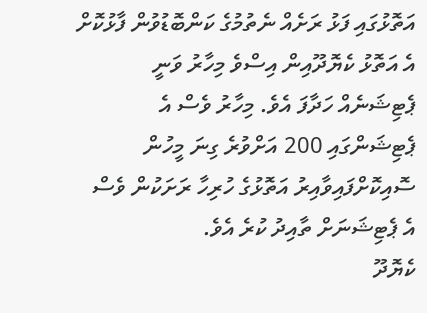އަތޮޅުގައި ފަޅު ރަށެއް ނެތުމުގެ ކަންބޮޑުވުން ފާޅުކޮށް އެ އަތޮޅު ކެޔޮދޫއިން އިސްވެ މިހާރު ވަނީ ޕެޓިޝަނެއް ހަދާފަ އެވެ. މިހާރު ވެސް އެ ޕެޓިޝަންގައި 200 އަށްވުރެ ގިނަ މީހުން ސޮއިކޮށްފައިވާއިރު އަތޮޅުގެ ހުރިހާ ރަށަކުން ވެސް އެ ޕެޓިޝަނަށް ތާއިދު ކުރެ އެވެ.
ކެޔޮދޫ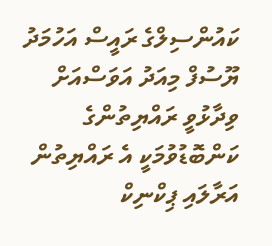ކައުންސިލްގެ ރައީސް އަހުމަދު ޔޫސުފް މިއަދު އަވަސްއަށް ވިދާޅުވީ ރައްޔިތުންގެ ކަންބޮޑުވުމަކީ އެ ރައްޔިތުން އަރާލައި ޕިކްނިކް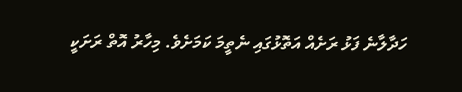ހަދާލާނެ ފަޅު ރަށެއް އަތޮޅުގައި ނެތީމަ ކަމަށެވެ. މިހާރު އޮތް ރަށަކީ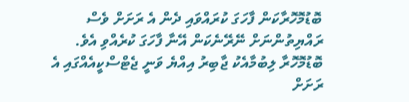ބޮޑުމޮހޮރާކަން ފާހަގަ ކުރައްވައި ދެން އެ ރަށަށް ވެސް ރައްޔިތުންނަށް ނޭރޭނެކަން އޭނާ ފާހަގަ ކުރެއްވި އެވެ.
ބޮޑުމޮހޮރާ ލިބުމާއެކު ޖާބިރު އިއްޔެ ވަނީ ޖެޓްސްކީއެއްގައި އެ ރަށަށް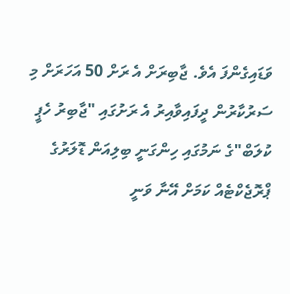ވަޑައިގެންފަ އެވެ. ޖާބިރަށް އެ ރަށް 50 އަހަރަށް މި ސަރުކާރުން ދީފައިވާއިރު އެ ރަށުގައި "ޖާބިރު ހެޕީ ކުލަބް"ގެ ނަމުގައި ހިންގަނީ ބިލިއަން ޑޮލަރުގެ ޕްރޮޖެކްޓެއް ކަމަށް އޭނާ ވަނީ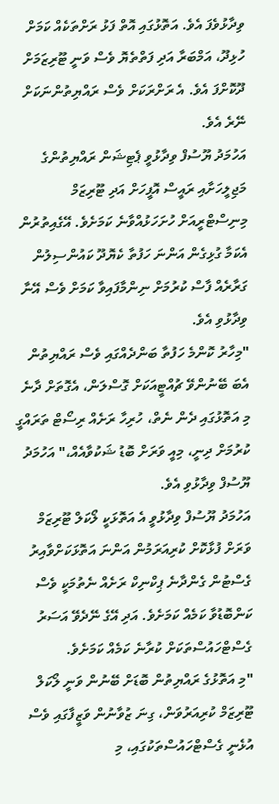ވިދާޅުވެފަ އެވެ. އަތޮޅުގައި އޮތް ފަޅު ރަށްތަކެއް ކަމަށް ހުޅިދޫ، އަމްބަރާ އަދި ފަތްތެޔޮ ވެސް ވަނީ ޓޫރިޒަމަށް ދޫކޮށްފަ އެވެ. އެ ރަށްރަކަށް ވެސް ރައްޔިތުންނަކަށް ނޭރެ އެވެ.
އަހުމަދު ޔޫސުފް ވިދާޅުވީ ޕެޓިޝަން ރައްޔިތުންގެ މަޖިލީހަށާއި ރައީސް އޮފީހަށް އަދި ޓޫރިޒަމް މިނިސްޓްރީއަށް ހުށަހަޅުއްވާނެ ކަމަށެވެ. އޭގެއިތުރުން އެކަމާ ގުޅިގެން އަންނަ ހަފުތާ ކެޔޮދޫ ކައުންސިލުން ގަރާރެއް ފާސް ކުރުމަށް ނިންމާފައިވާ ކަމަށް ވެސް އޭނާ ވިދާޅުވި އެވެ.
"މިހާރު ކޮންމެ ހަފުތާ ބަންދެއްގައި ވެސް ރައްޔިތުން އެބަ ބޭނުންވޭ ޗުއްޓީއަކަށް ގޮސްލަން، އެގޮތަށް ދާނެ މި އަތޮޅުގައި ދެން ނެތް، ހުރިހާ ރަށެއް ރިސޯޓް ތަރައްގީ ކުރުމަށް ދިނީ، މިއީ ވަރަށް ބޮޑު ޝަކުވާއެއް،" އަހުމަދު ޔޫސުފް ވިދާޅުވި އެވެ.
އަހުމަދު ޔޫސުފް ވިދާޅުވީ އެ އަތޮޅަކީ ލޯކަލް ޓޫރިޒަމް ވަރަށް ފުޅާކޮށް ކުރިއަރަމުން އަންނަ އަތޮޅަކަށްވާއިރު ގެސްޓުން ގެންދާނެ ޕިކްނިކް ރަށެއް ނެތުމަކީ ވެސް ކަންބޮޑުވާ ކަމެއް ކަމަށެވެ. އަދި އޭގެ ނޭދެވޭ އަސަރު ގެސްޓްހައުސްތަކަށް ކުރާނެ ކަމެއް ކަމަށެވެ.
"މި އަތޮޅުގެ ރައްޔިތުން ބޮޑަށް ބޭނުން ވަނީ ލޯކަލް ޓޫރިޒަމް ކުރިއަރުވަން، ގިނަ ޒުވާނުން ވަޒީފާގައި ވެސް އުޅެނީ ގެސްޓްހައުސްތަކުގައި، މި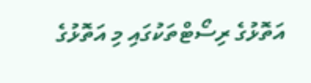އަތޮޅުގެ ރިސޯޓްތަކުގައި މި އަތޮޅުގެ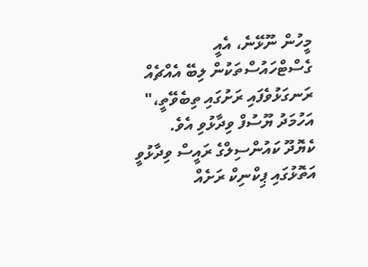މީހުން ނޫޅޭނެ، އެއީ ގެސްޓްހައުސްތަކުން ލިބޭ އެއްޗެއް ރަނގަޅުވެފައި ރަށުގައި ތިބެވޭތީ،" އަހުމަދު ޔޫސުފް ވިދާޅުވި އެވެ.
ކެޔޮދޫ ކައުންސިލްގެ ރައީސް ވިދާޅުވީ އަތޮޅުގައި ޕިކްނިކް ރަށެއް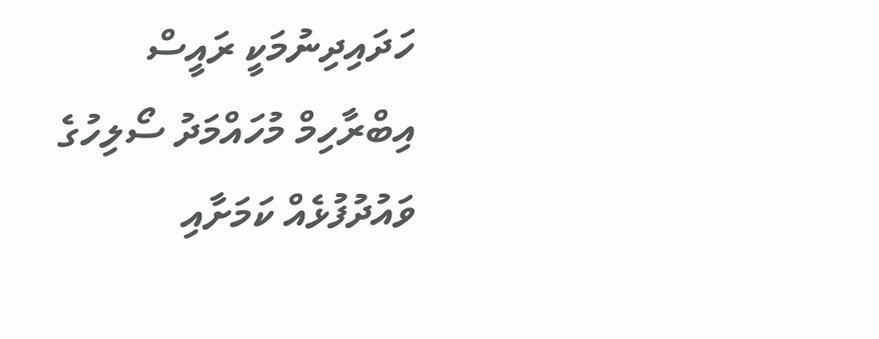ހަދައިދިނުމަކީ ރައީސް އިބްރާހިމް މުހައްމަދު ސޯލިހުގެ ވައުދުފުޅެއް ކަމަށާއި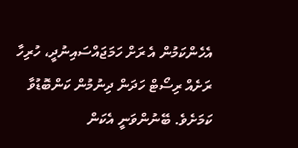އެހެންކަމުން އެ ރަށް ހަމަޖައްސައިނުދީ، ހުރިހާ ރަށެއް ރިސޯޓް ހަދަން ދިނުމުން ކަންބޮޑުވާ ކަމަށެވެ. ބޭނުންވަނީ އެކަން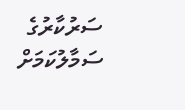ސަރުކާރުގެ ސަމާލުކަމަށް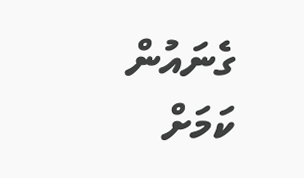ގެނައުން ކަމަށް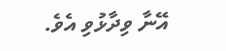އޭނާ ވިދާޅުވި އެވެ.